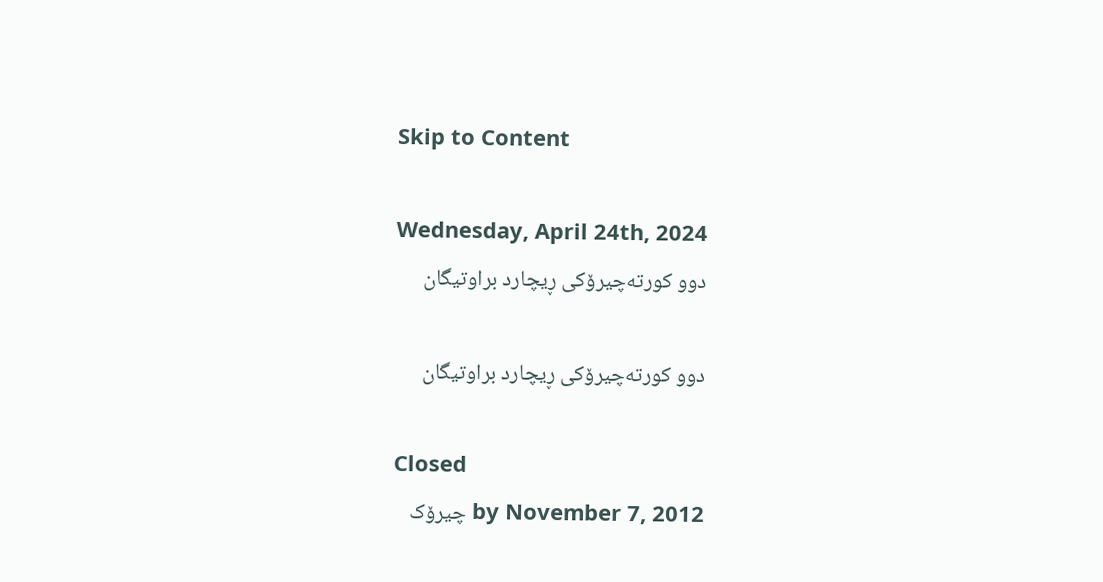Skip to Content

Wednesday, April 24th, 2024
دوو کورتەچیرۆکی ڕیچارد براوتیگان

دوو کورتەچیرۆکی ڕیچارد براوتیگان

Closed
by November 7, 2012 چیرۆک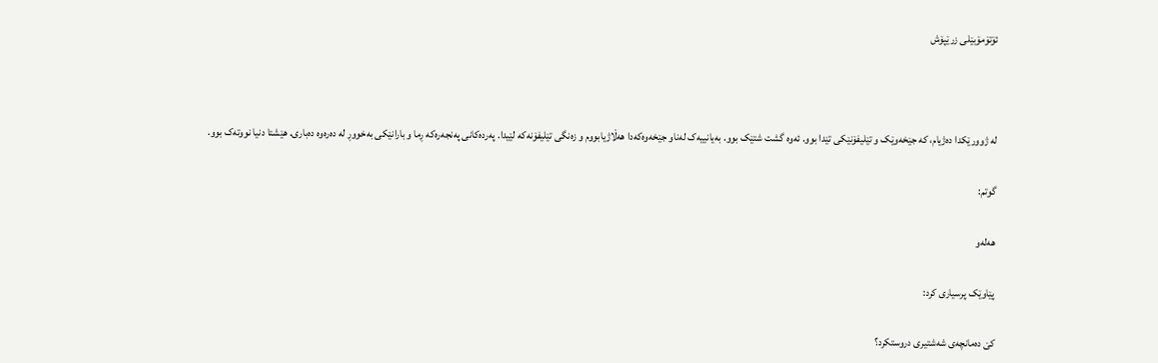ئۆتۆمۆبێلی زرێپۆش



لە ژوورێکدا دەژیام، کە جێخەوێک و تێلیفۆنێکی تێدا بوو. ئەوە گشت شتێک بوو. بەیانییەک لەناو جێخەوەکەدا هەڵاژیابووم و زەنگی تێلیفۆنەکە لێیدا. پەردەکانی پەنجەرەکە ڕما و بارانێکی بەخووڕ لە دەرەوە دەباری. هێشتا دنیا نووتەک بوو.

گوتم:

هەلەو

پێاوێک پرسیاری کرد:

کێ دەمانچەی شەشتیری دروستکرد؟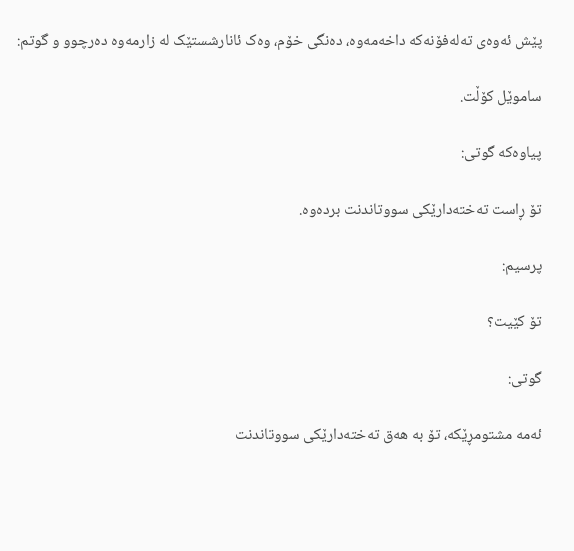پێش ئەوەی تەلەفۆنەکە داخەمەوە، دەنگی خۆم، وەک ئانارشستێک لە زارمەوە دەرچوو و گوتم:

ساموێل کۆڵت.

پیاوەکە گوتی:

تۆ ڕاست تەختەدارێکی سووتاندنت بردەوە.

پرسیم:

تۆ کێیت؟

گوتی:

ئەمە مشتومڕێکە، تۆ بە هەق تەختەدارێکی سووتاندنت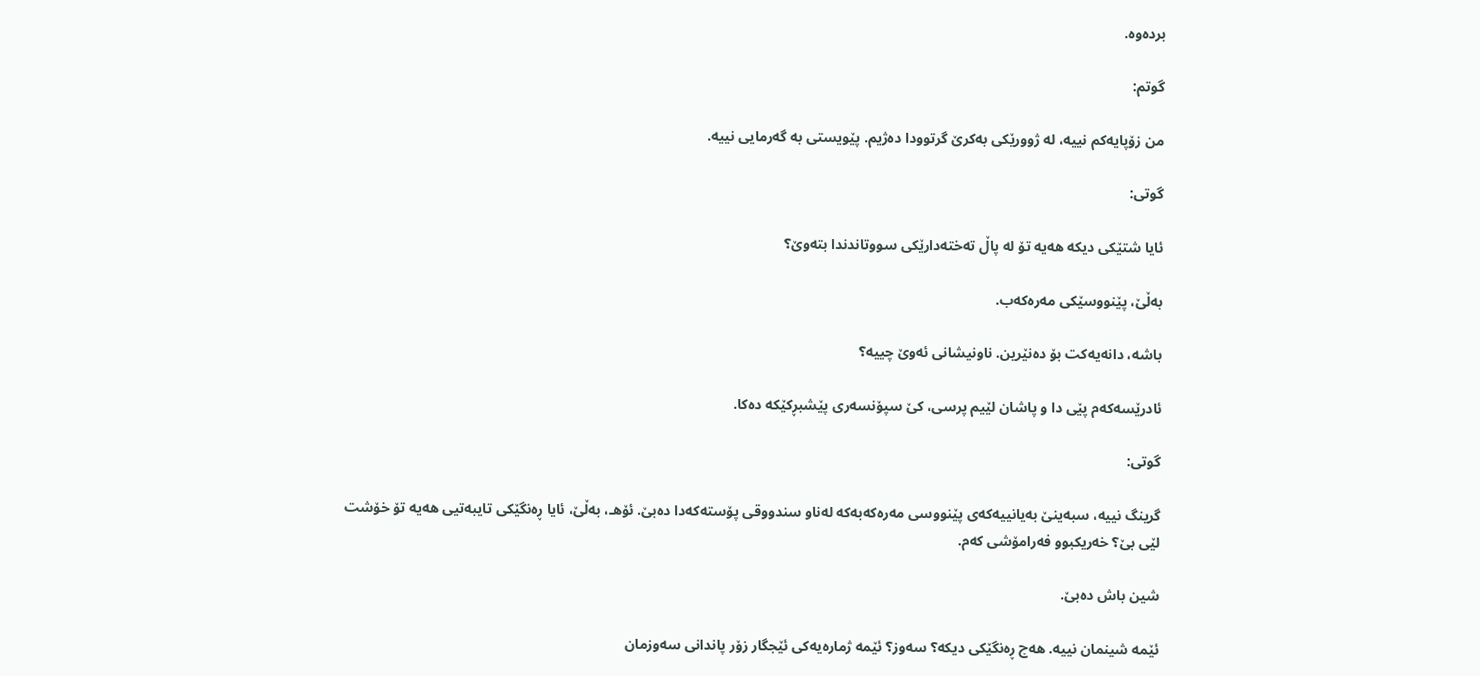بردەوە.

گوتم:

من زۆپایەکم نییە، لە ژوورێکی بەکرێ گرتوودا دەژیم. پێویستی بە گەرمایی نییە.

گوتی:

ئایا شتێکی دیکە هەیە تۆ لە پاڵ تەختەدارێکی سووتاندندا بتەوێ؟

بەڵێ، پێنووسێکی مەرەکەب.

باشە، دانەیەکت بۆ دەنێرین. ناونیشانی ئەوێ چییە؟

ئادرێسەکەم پێی دا و پاشان لێیم پرسی، کێ سپۆنسەری پێشبڕکێکە دەکا.

گوتی:

گرینگ نییە، سبەینێ بەیانییەکەی پێنووسی مەرەکەبەکە لەناو سندووقی پۆستەکەدا دەبێ. ئۆهـ، بەڵێ، ئایا ڕەنگێکی تایبەتیی هەیە تۆ خۆشت لێی بێ؟ خەریکبوو فەرامۆشی کەم.

شین باش دەبێ.

ئێمە شینمان نییە. هەچ ڕەنگێکی دیکە؟ سەوز؟ ئێمە ژمارەیەکی ئێجگار زۆر پاندانی سەوزمان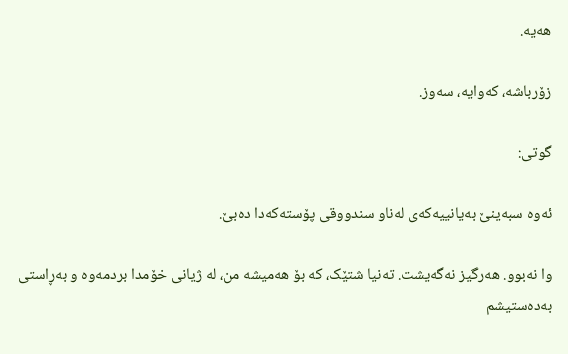هەیە.

زۆرباشە، کەوایە، سەوز.

گوتی:

ئەوە سبەینێ بەیانییەکەی لەناو سندووقی پۆستەکەدا دەبێ.

وا نەبوو. هەرگیز نەگەیشت. تەنیا شتێک، کە بۆ هەمیشە من، لە ژیانی خۆمدا بردمەوە و بەڕاستی بەدەستیشم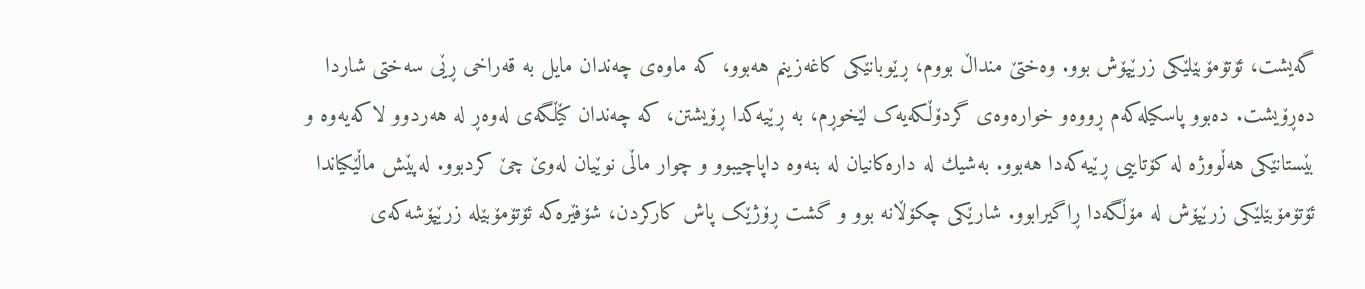گەیشت، ئۆتۆمۆبێلێکی زرێپۆش بوو. وەختێ منداڵ بووم، ڕێوبانێکی کاغەزینم هەبوو، کە ماوەی چەندان مایل بە قەراخی ڕێی سەختی شاردا دەڕۆیشت. دەبوو پاسکیلەکەم ڕووەو خوارەوەی گردۆڵکەیەک لێخوڕم، بە ڕێیەکدا ڕۆیشتن، کە چەندان کێڵگەی لەوەڕ لە هەردوو لاکەیەوە و بێستانێکی هەڵووژە لە کۆتاییی ڕێیەکەدا هەبوو. بەشیك لە دارەکانیان لە بنەوە داپاچیبوو و چوار ماڵی نوێیان لەوێ چێ کردبوو. لەپێش ماڵێکیاندا ئۆتۆمۆبێلێکی زرێپۆش لە مۆڵگەدا ڕاگیرابوو. شارێکی چکۆڵانە بوو و گشت ڕۆژێک پاش کارکردن، شۆفێرەکە ئۆتۆمۆبێلە زرێپۆشەکەی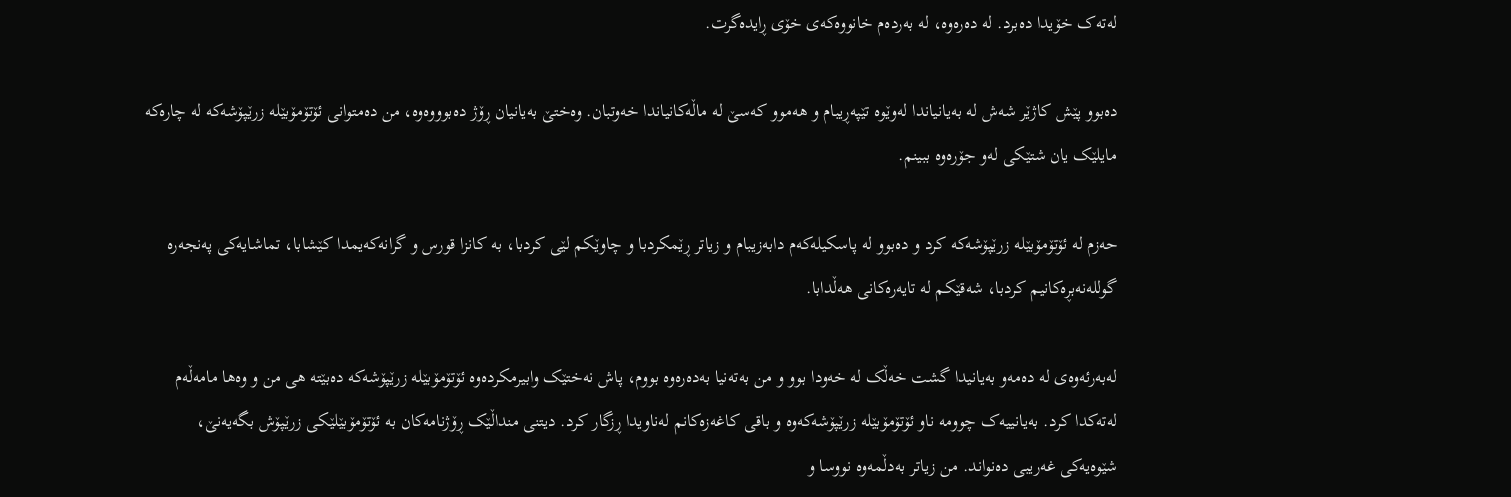لەتەک خۆیدا دەبرد. لە دەرەوە، لە بەردەم خانووەکەی خۆی ڕایدەگرت.

دەبوو پێش کاژێر شەش لە بەیانیاندا لەوێوە تێپەڕیبام و هەموو کەسێ لە ماڵەکانیاندا خەوتبان. وەختێ بەیانیان ڕۆژ دەبوووەوە، من دەمتوانی ئۆتۆمۆبێلە زرێپۆشەکە لە چارەکە مایلێک یان شتێکی لەو جۆرەوە ببینم.

حەزم لە ئۆتۆمۆبێلە زرێپۆشەکە کرد و دەبوو لە پاسکیلەکەم دابەزیبام و زیاتر ڕێمکردبا و چاوێکم لێی کردبا، بە کانزا قورس و گرانەکەیمدا کێشابا، تماشایەکی پەنجەرە گوللەنەبڕەکانیم کردبا، شەقێکم لە تایەرەکانی هەڵدابا.

لەبەرئەوەی لە دەمەو بەیانیدا گشت خەڵک لە خەودا بوو و من بەتەنیا بەدەرەوە بووم، پاش نەختێک وابیرمکردەوە ئۆتۆمۆبێلە زرێپۆشەکە دەبێتە هی من و وەها مامەڵەم لەتەکدا کرد. بەیانییەک چوومە ناو ئۆتۆمۆبێلە زرێپۆشەکەوە و باقی کاغەزەکانم لەناویدا ڕزگار کرد. دیتنی منداڵێک ڕۆژنامەکان بە ئۆتۆمۆبێلێکی زرێپۆش بگەیەنێ، شێوەیەکی غەریبی دەنواند. من زیاتر بەدڵمەوە نووسا و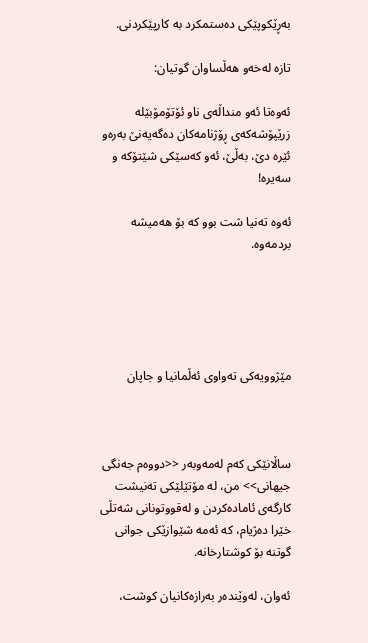بەڕێکوپێکی دەستمکرد بە کارپێکردنی.

تازە لەخەو هەڵساوان گوتیان:

ئەوەتا ئەو منداڵەی ناو ئۆتۆمۆبێلە زرێپۆشەکەی ڕۆژنامەکان دەگەیەنێ بەرەو ئێرە دێ، بەڵێ، ئەو کەسێکی شێتۆکە و سەیرە!

ئەوە تەنیا شت بوو کە بۆ هەمیشە بردمەوە.





مێژوویەکی تەواوی ئەڵمانیا و جاپان



ساڵانێکی کەم لەمەوبەر <<دووەم جەنگی جیهانی>> من، لە مۆتێلێکی تەنیشت کارگەی ئامادەکردن و لەقووتونانی شەتڵی خێرا دەژیام، کە ئەمە شێوازێکی جوانی گوتنە بۆ کوشتارخانە.

ئەوان، لەوێندەر بەرازەکانیان کوشت،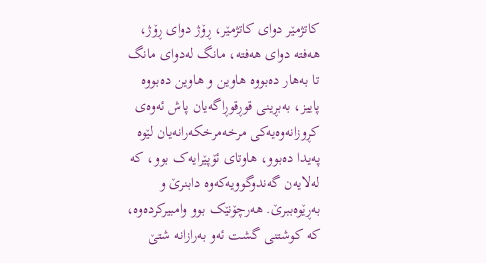کاتژمێر دوای کاتژمێر، ڕۆژ دوای ڕۆژ، هەفتە دوای هەفتە، مانگ لەدوای مانگ تا بەهار دەبووە هاوین و هاوین دەبووە پاییز، بەبڕینی قوڕقوڕاگەیان پاش ئەوەی کڕوزانەوەیەکی مرخەمرخکەرانەیان لێوە پەیدا دەبوو، هاوتای ئۆپێرایەک بوو، کە لەلایەن گەندوگوویەکەوە دابنرێ و بەڕێوەببرێ. هەرچۆنێک بوو وامبیرکردەوە، کە کوشتنی گشت ئەو بەرازانە شتێ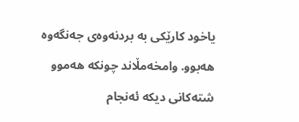یاخود کارێکی بە بردنەوەی جەنگەوە هەبوو. وامخەمڵاند چونکە هەموو شتەکانی دیکە ئەنجام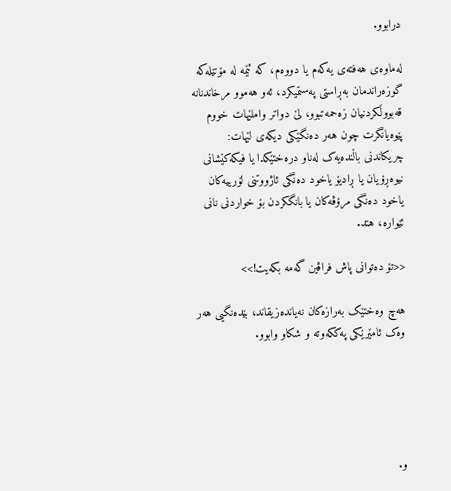درابوو.

لەماوەی هەفتەی یەکەم یا دووەم، کە ئێمە لە مۆتێلەکە گوزەراندمان بەڕاستی پەستمیکرد، ئەو هەموو مرخاندنانە قەبووڵکردنیان زەحمەتبوو، لێ دواتر واملێهات خووم پێوەیانگرت چون هەر دەنگێکی دیکەی لێهات: چریکاندنی باڵندەیەک لەناو درەختێکدا یا فیکەکێشانی نیوەڕۆیان یا ڕادیۆ یاخود دەنگی ئاژووتنی لۆرییەکان یاخود دەنگی مرۆڤەکان یا بانگکردن بۆ خواردنی نانی ئێوارە، هتد.

<<تۆ دەتوانی پاش فراڤین گەمە بکەیت!>>

هەچ وەختێک بەرازەکان نەیاندەزیقاند، بێدەنگیی هەر وەک ئامێرێکی پەککەوتە و شکاو وابوو.





و.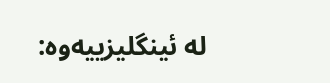لە ئینگلیزییەوە: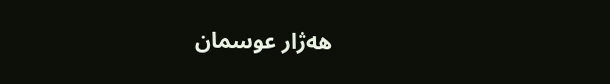هەژار عوسمان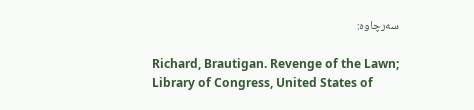سەرچاوە:

Richard, Brautigan. Revenge of the Lawn; Library of Congress, United States of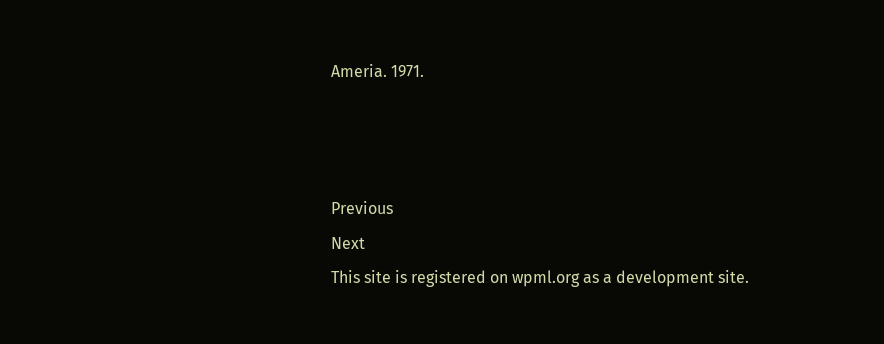Ameria. 1971.



Previous
Next
This site is registered on wpml.org as a development site.